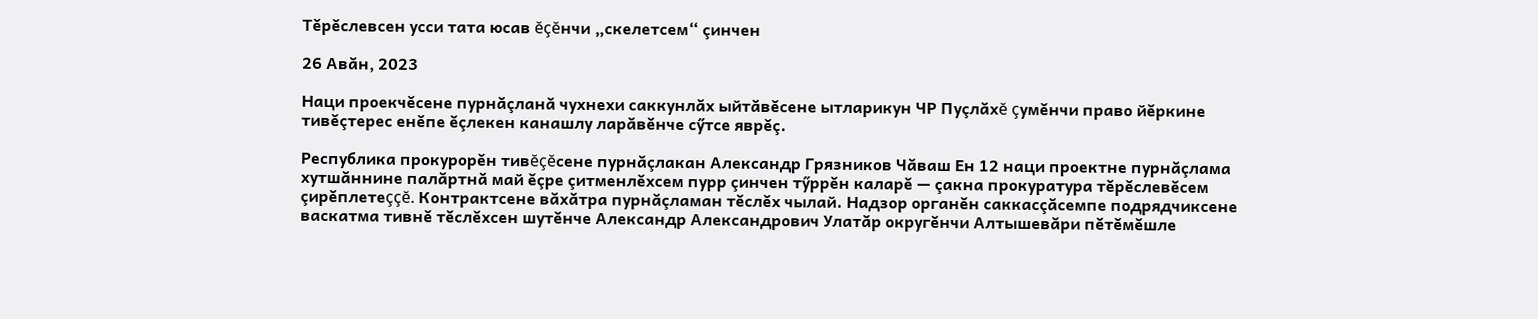Тĕрĕслевсен усси тата юсав ĕçĕнчи „скелетсем“ çинчен

26 Авăн, 2023

Наци проекчĕсене пурнăçланă чухнехи саккунлăх ыйтăвĕсене ытларикун ЧР Пуçлăхĕ çумĕнчи право йĕркине тивĕçтерес енĕпе ĕçлекен канашлу ларăвĕнче сӳтсе яврĕç.

Республика прокурорĕн тивĕçĕсене пурнăçлакан Александр Грязников Чăваш Ен 12 наци проектне пурнăçлама хутшăннине палăртнă май ĕçре çитменлĕхсем пурр çинчен тӳррĕн каларĕ — çакна прокуратура тĕрĕслевĕсем çирĕплетеççĕ. Контрактсене вăхăтра пурнăçламан тĕслĕх чылай. Надзор органĕн саккасçăсемпе подрядчиксене васкатма тивнĕ тĕслĕхсен шутĕнче Александр Александрович Улатăр округĕнчи Алтышевăри пĕтĕмĕшле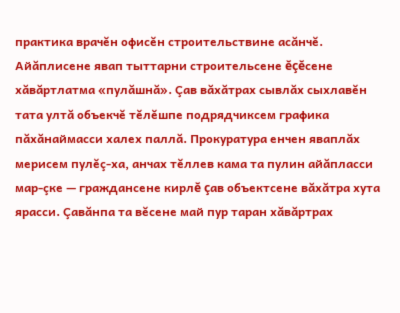практика врачĕн офисĕн строительствине асăнчĕ. Айăплисене явап тыттарни строительсене ĕçĕсене хăвăртлатма «пулăшнă». Çав вăхăтрах сывлăх сыхлавĕн тата ултă объекчĕ тĕлĕшпе подрядчиксем графика пăхăнаймасси халех паллă. Прокуратура енчен яваплăх мерисем пулĕç-ха, анчах тĕллев кама та пулин айăпласси мар-çке — граждансене кирлĕ çав объектсене вăхăтра хута ярасси. Çавăнпа та вĕсене май пур таран хăвăртрах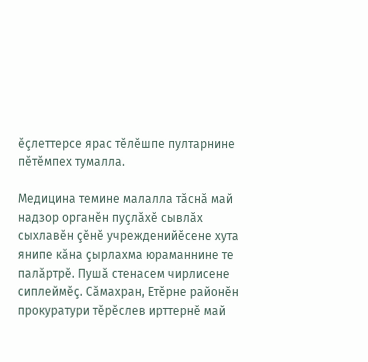ĕçлеттерсе ярас тĕлĕшпе пултарнине пĕтĕмпех тумалла.

Медицина темине малалла тăснă май надзор органĕн пуçлăхĕ сывлăх сыхлавĕн çĕнĕ учрежденийĕсене хута янипе кăна çырлахма юраманнине те палăртрĕ. Пушă стенасем чирлисене сиплеймĕç. Сăмахран, Етĕрне районĕн прокуратури тĕрĕслев ирттернĕ май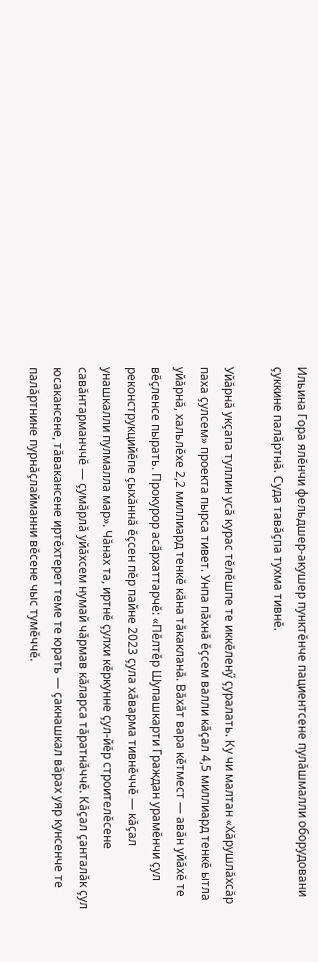Ильина Гора ялĕнчи фельдшер-акушер пунктĕнче пациентсене пулăшмалли оборудовани çуккине палăртнă. Суда тавăçпа тухма тивнĕ.

Уйăрнă укçапа туллин усă курас тĕлĕшпе те иккĕленӳ çуралать. Ку чи малтан «Хăрушлăхсăр паха çулсем» проекта пырса тивет. Унпа пăхнă ĕçсем валли кăçал 4,5 миллиард тенкĕ ытла уйăрнă, хальлĕхе 2,2 миллиард тенкĕ кăна тăкакланă. Вăхăт вара кĕтмест — авăн уйăхĕ те вĕçленсе пырать. Прокурор асăрхаттарчĕ: «Пĕлтĕр Шупашкарти Граждан урамĕнчи çул реконструкцийĕпе çыхăннă ĕçсен пĕр пайне 2023 çула хăварма тивнĕччĕ — кăçал унашкалли пулмалла мар». Чăнах та, иртнĕ çулхи кĕркунне çул-йĕр строителĕсене савăнтарманччĕ — çумăрлă уйăхсем нумай чăрмав кăларса тăратнăччĕ. Кăçал çанталăк çул юсакансене, тăвакансене иртĕхтерет теме те юрать — çакнашкал вăрах уяр кунсенче те палăртнине пурнăçлайманни вĕсене чыс тумĕччĕ.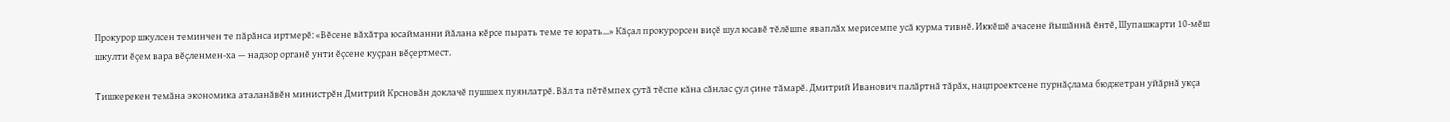Прокурор шкулсен теминчен те пăрăнса иртмерĕ: «Вĕсене вăхăтра юсайманни йăлана кĕрсе пырать теме те юрать...» Кăçал прокурорсен виçĕ шул юсавĕ тĕлĕшпе яваплăх мерисемпе усă курма тивнĕ. Иккĕшĕ ачасене йышăннă ĕнтĕ, Шупашкарти 10-мĕш шкулти ĕçем вара вĕçленмен-ха — надзор органĕ унти ĕçсене куçран вĕçертмест.

Тишкерекен темăна экономика аталанăвĕн министрĕн Дмитрий Крсновăн доклачĕ пушшех пуянлатрĕ. Вăл та пĕтĕмпех çутă тĕспе кăна сăнлас çул çине тăмарĕ. Дмитрий Иванович палăртнă тăрăх, нацпроектсене пурнăçлама бюджетран уйăрнă укçа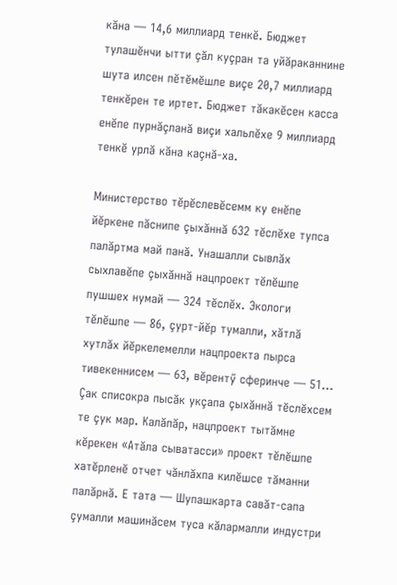кăна — 14,6 миллиард тенкĕ. Бюджет тулашĕнчи ытти çăл куçран та уйăраканнине шута илсен пĕтĕмĕшле виçе 20,7 миллиард тенкĕрен те иртет. Бюджет тăкакĕсен касса енĕпе пурнăçланă виçи хальлĕхе 9 миллиард тенкĕ урлă кăна каçнă-ха.

Министерство тĕрĕслевĕсемм ку енĕпе йĕркене пăснипе çыхăннă 632 тĕслĕхе тупса палăртма май панă. Унашалли сывлăх сыхлавĕпе çыхăннă нацпроект тĕлĕшпе пушшех нумай — 324 тĕслĕх. Экологи тĕлĕшпе — 86, çурт-йĕр тумалли, хăтлă хутлăх йĕркелемелли нацпроекта пырса тивекеннисем — 63, вĕрентӳ сферинче — 51... Çак списокра пысăк укçапа çыхăннă тĕслĕхсем те çук мар. Калăпăр, нацпроект тытăмне кĕрекен «Атăла сыватасси» проект тĕлĕшпе хатĕрленĕ отчет чăнлăхпа килĕшсе тăманни палăрнă. Е тата — Шупашкарта савăт-сапа çумалли машинăсем туса кăлармалли индустри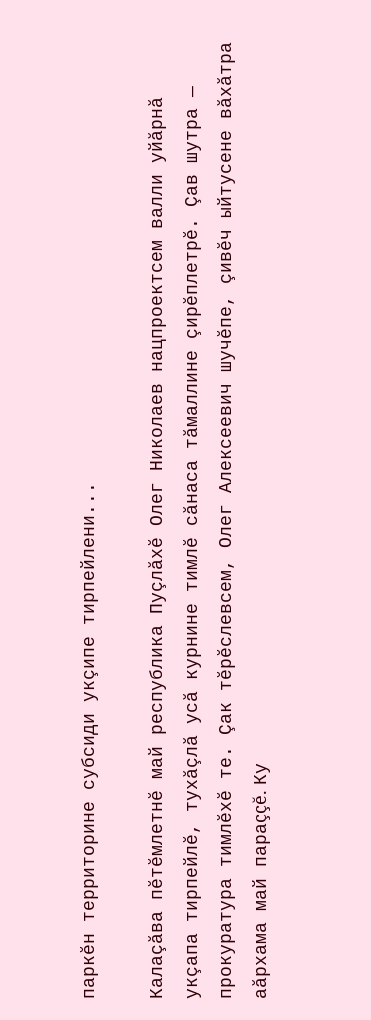паркĕн территорине субсиди укçипе тирпейлени...

Калаçăва пĕтĕмлетнĕ май республика Пуçлăхĕ Олег Николаев нацпроектсем валли уйăрнă укçапа тирпейлĕ, тухăçлă усă курнине тимлĕ сăнаса тăмаллине çирĕплетрĕ. Çав шутра — прокуратура тимлĕхĕ те. Çак тĕрĕслевсем, Олег Алексеевич шучĕпе, çивĕч ыйтусене вăхăтра аăрхама май параççĕ. Ку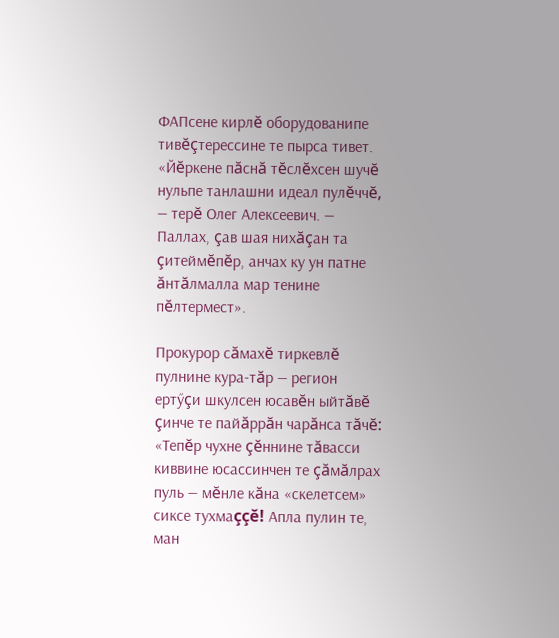ФАПсене кирлĕ оборудованипе тивĕçтерессине те пырса тивет. «Йĕркене пăснă тĕслĕхсен шучĕ нульпе танлашни идеал пулĕччĕ, — терĕ Олег Алексеевич. — Паллах, çав шая нихăçан та çитеймĕпĕр, анчах ку ун патне ăнтăлмалла мар тенине пĕлтермест».

Прокурор сăмахĕ тиркевлĕ пулнине кура-тăр — регион ертӳçи шкулсен юсавĕн ыйтăвĕ çинче те пайăррăн чарăнса тăчĕ: «Тепĕр чухне çĕннине тăвасси киввине юсассинчен те çăмăлрах пуль — мĕнле кăна «скелетсем» сиксе тухмаççĕ! Апла пулин те, ман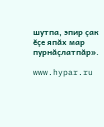шутпа, эпир çак ĕçе япăх мар пурнăçлатпăр».

www.hypar.ru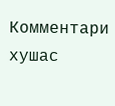Комментари хушас